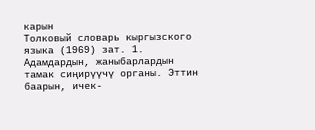карын
Толковый словарь кыргызского языка (1969) зат. 1. Адамдардын, жаныбарлардын тамак сиңирүүчү органы. Эттин баарын, ичек-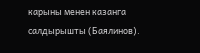карыны менен казанга салдырышты (Баялинов).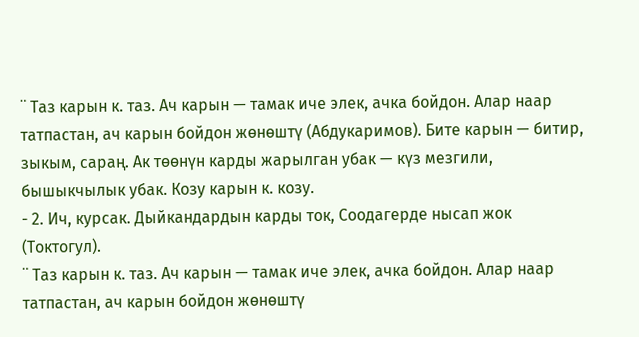¨ Таз карын к. таз. Ач карын — тамак иче элек, ачка бойдон. Алар наар татпастан, ач карын бойдон жөнөштү (Абдукаримов). Бите карын — битир, зыкым, сараң. Ак төөнүн карды жарылган убак — күз мезгили, бышыкчылык убак. Козу карын к. козу.
- 2. Ич, курсак. Дыйкандардын карды ток, Соодагерде нысап жок (Токтогул).
¨ Таз карын к. таз. Ач карын — тамак иче элек, ачка бойдон. Алар наар татпастан, ач карын бойдон жөнөштү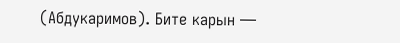(Абдукаримов). Бите карын —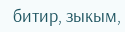битир, зыкым,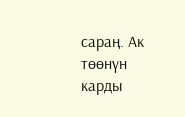сараң. Ак төөнүн карды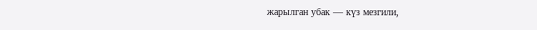жарылган убак — күз мезгили,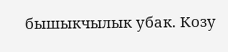бышыкчылык убак. Козу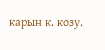карын к. козу.